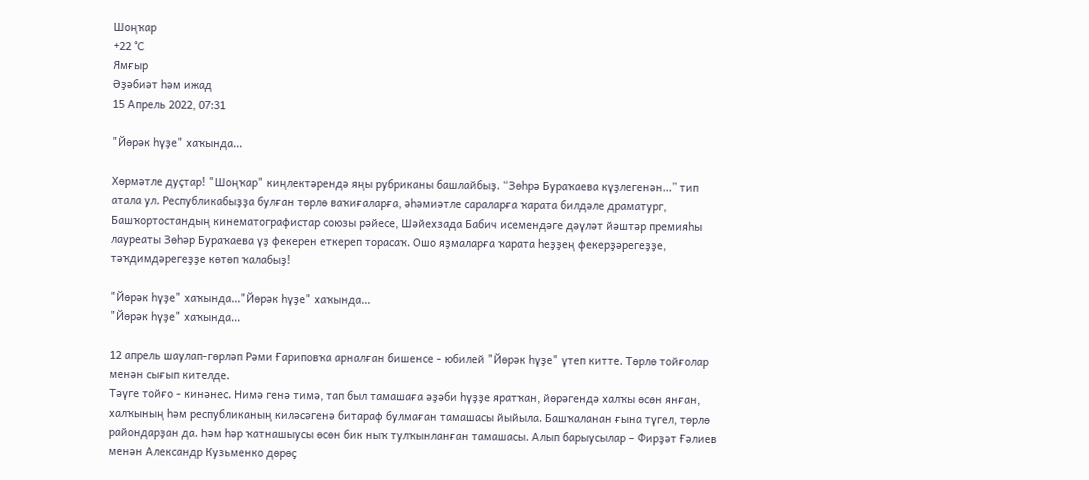Шоңҡар
+22 °С
Ямғыр
Әҙәбиәт һәм ижад
15 Апрель 2022, 07:31

"Йөрәк һүҙе" хаҡында...

Хөрмәтле дуҫтар! "Шоңҡар" киңлектәрендә яңы рубриканы башлайбыҙ. “Зөһрә Бураҡаева күҙлегенән...” тип атала ул. Республикабыҙҙа булған төрлө ваҡиғаларға, әһәмиәтле сараларға ҡарата билдәле драматург, Башҡортостандың кинематографистар союзы рәйесе, Шәйехзада Бабич исемендәге дәүләт йәштәр премияһы лауреаты Зөһәр Бураҡаева үҙ фекерен еткереп торасаҡ. Ошо яҙмаларға ҡарата һеҙҙең фекерҙәрегеҙҙе, тәҡдимдәрегеҙҙе көтөп ҡалабыҙ!

"Йөрәк һүҙе" хаҡында..."Йөрәк һүҙе" хаҡында...
"Йөрәк һүҙе" хаҡында...

12 апрель шаулап-гөрләп Рәми Ғариповҡа арналған бишенсе - юбилей "Йөрәк һүҙе" үтеп китте. Төрлө тойғолар менән сығып кителде.
Тәүге тойғо - кинәнес. Нимә генә тимә, тап был тамашаға әҙәби һүҙҙе яратҡан, йөрәгендә халҡы өсөн янған, халҡының һәм республиканың киләсәгенә битараф булмаған тамашасы йыйыла. Башҡаланан ғына түгел, төрлө райондарҙан да. Һәм һәр ҡатнашыусы өсөн бик ныҡ тулҡынланған тамашасы. Алып барыусылар – Фирҙәт Ғәлиев менән Александр Кузьменко дөрөҫ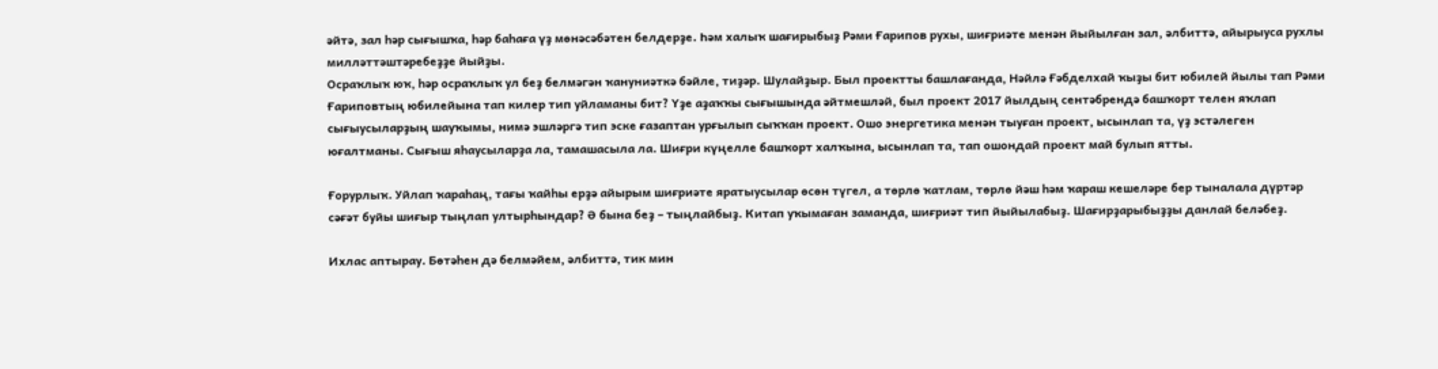әйтә, зал һәр сығышҡа, һәр баһаға үҙ мөнәсәбәтен белдерҙе. Һәм халыҡ шағирыбыҙ Рәми Ғарипов рухы, шиғриәте менән йыйылған зал, әлбиттә, айырыуса рухлы милләттәштәребеҙҙе йыйҙы.
Осраҡлыҡ юҡ, һәр осраҡлыҡ ул беҙ белмәгән ҡануниәткә бәйле, тиҙәр. Шулайҙыр. Был проектты башлағанда, Нәйлә Ғәбделхай ҡыҙы бит юбилей йылы тап Рәми Ғариповтың юбилейына тап килер тип уйламаны бит? Үҙе аҙаҡҡы сығышында әйтмешләй, был проект 2017 йылдың сентәбрендә башҡорт телен яҡлап сығыусыларҙың шауҡымы, нимә эшләргә тип эске ғазаптан урғылып сыҡҡан проект. Ошо энергетика менән тыуған проект, ысынлап та, үҙ эстәлеген юғалтманы. Сығыш яһаусыларҙа ла, тамашасыла ла. Шиғри күңелле башҡорт халҡына, ысынлап та, тап ошондай проект май булып ятты.

Ғорурлыҡ. Уйлап ҡараһаң, тағы ҡайһы ерҙә айырым шиғриәте яратыусылар өсөн түгел, а төрлө ҡатлам, төрлө йәш һәм ҡараш кешеләре бер тыналала дүртәр сәғәт буйы шиғыр тыңлап ултырһындар? Ә бына беҙ – тыңлайбыҙ. Китап уҡымаған заманда, шиғриәт тип йыйылабыҙ. Шағирҙарыбыҙҙы данлай беләбеҙ.

Ихлас аптырау. Бөтәһен дә белмәйем, әлбиттә, тик мин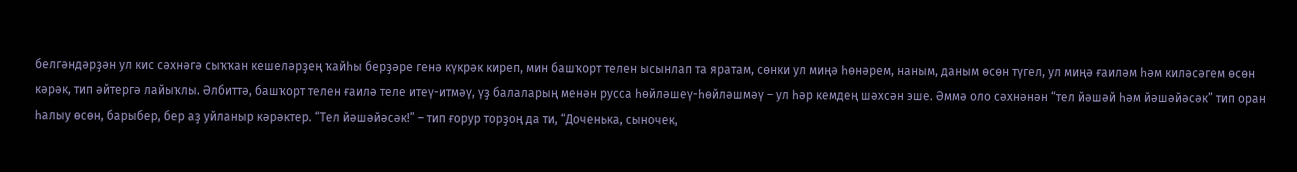белгәндәрҙән ул кис сәхнәгә сыҡҡан кешеләрҙең ҡайһы берҙәре генә күкрәк киреп, мин башҡорт телен ысынлап та яратам, сөнки ул миңә һөнәрем, наным, даным өсөн түгел, ул миңә ғаиләм һәм киләсәгем өсөн кәрәк, тип әйтергә лайыҡлы. Әлбиттә, башҡорт телен ғаилә теле итеү-итмәү, үҙ балаларың менән русса һөйләшеү-һөйләшмәү – ул һәр кемдең шәхсән эше. Әммә оло сәхнәнән “тел йәшәй һәм йәшәйәсәк” тип оран һалыу өсөн, барыбер, бер аҙ уйланыр кәрәктер. “Тел йәшәйәсәк!” – тип ғорур торҙоң да ти, “Доченька, сыночек,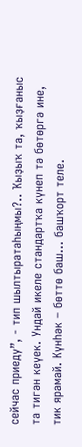сейчас приеду”, - тип шылтыратаһыңмы?.. Ҡыҙыҡ та, ҡыҙғаныс та тигән кеүек. Ундай икеле стандартҡа күнеп тә бөтөргә ине, тик ярамай. Күнһәк – бөттө баш... башҡорт теле.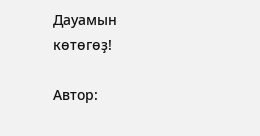Дауамын көтөгөҙ!

Автор: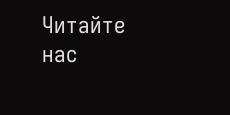Читайте нас